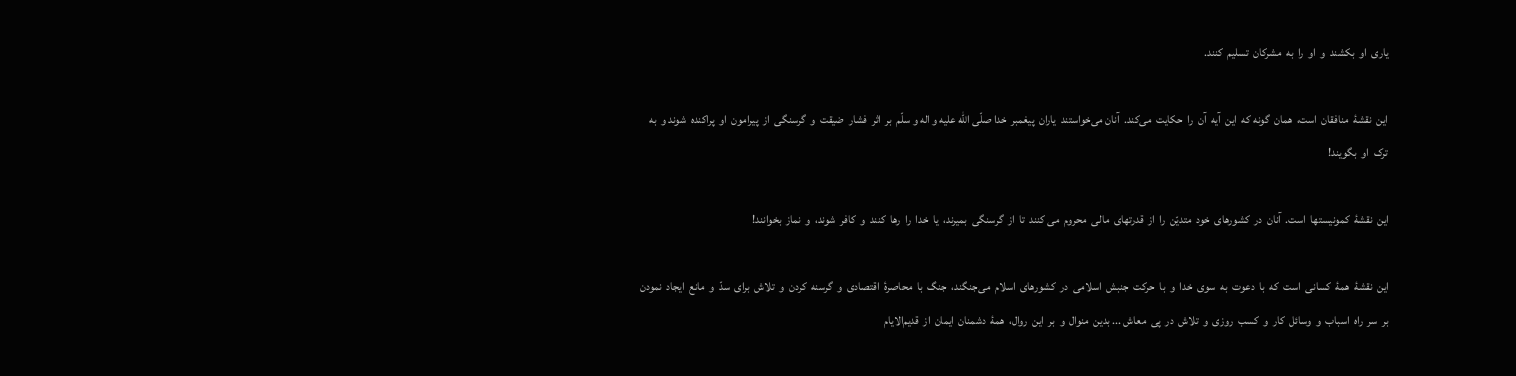یاری  او  بکشند  و  او  را  به  مشرکان  تسلیم  ‌کنند.

این  نقشۀ  منافقان  است‌،  همان  گونه ‌که  این  آیه  آن  را  حکایت  می‌کند.  آنان می‌خواستند  یاران  پیغمبر  خدا صلّی الله علیه و اله و سلّم  بر  اثر  فشار  ضیقت  و  گرسنگی  از  پیرامون  او  پراکنده  شوند و  به  ترک  او  بگویند!

این  نقشۀ  کمونیستها  است.  آنان  در  کشورهای  خود  متدیّن  را  از  قدرتهای  مالی  محروم  می کنند  تا  از  گرسنگی  بمیرند،  یا  خدا  را  رها  کنند  و  کافر  شوند،  و  نماز  بخوانند!

این  نقشۀ  همۀ  ‌کسانی  است‌  که  با  دعوت  به  سوی  خدا  و  با  حرکت  جنبش  اسلامی  در  کشورهای  اسلام  می‌جنگند،  جنگ  با  محاصرۀ  اقتصادی  و  گرسنه  ‌کردن  و  تلاش  برای  سدّ  و  مانع  ایجاد  نمودن  بر  سر  راه  اسباب  و  وسائل‌  کار  و  کسب  روزی  و  تلاش  در  پی  معاش ... بدین  منوال  و  بر  این  روال‌،  همۀ  دشمنان  ایمان  از  قدیم‌الایام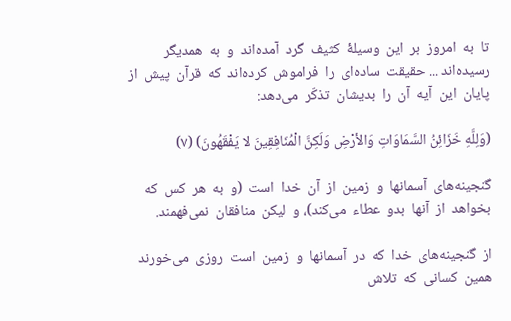تا  به  امروز  بر  این  وسیلۀ  ‌کثیف  گرد  آمده‌اند  و  به  همدیگر  رسیده‌اند ... حقیقت  ساده‌ای  را  فراموش  کرده‌اند  که  قرآن  پیش  از  پایان  این  آیه  آن  را  بدیشان  تذکّر  می‌دهد:

(وَلِلَّهِ خَزَائِنُ السَّمَاوَاتِ وَالأرْضِ وَلَكِنَّ الْمُنَافِقِينَ لا يَفْقَهُونَ) (٧)

گنجینه‌های  آسمانها  و  زمین  از  آن  خدا  است  (و  به  هر  کس  که  بخواهد  از  آنها  بدو  عطاء  می‌کند)، و  لیکن  منافقان  نمی‌فهمند.

از  گنجینه‌های  خدا  که  در  آسمانها  و  زمین  است  روزی  می‌خورند  همین  کسانی‌  که  تلاش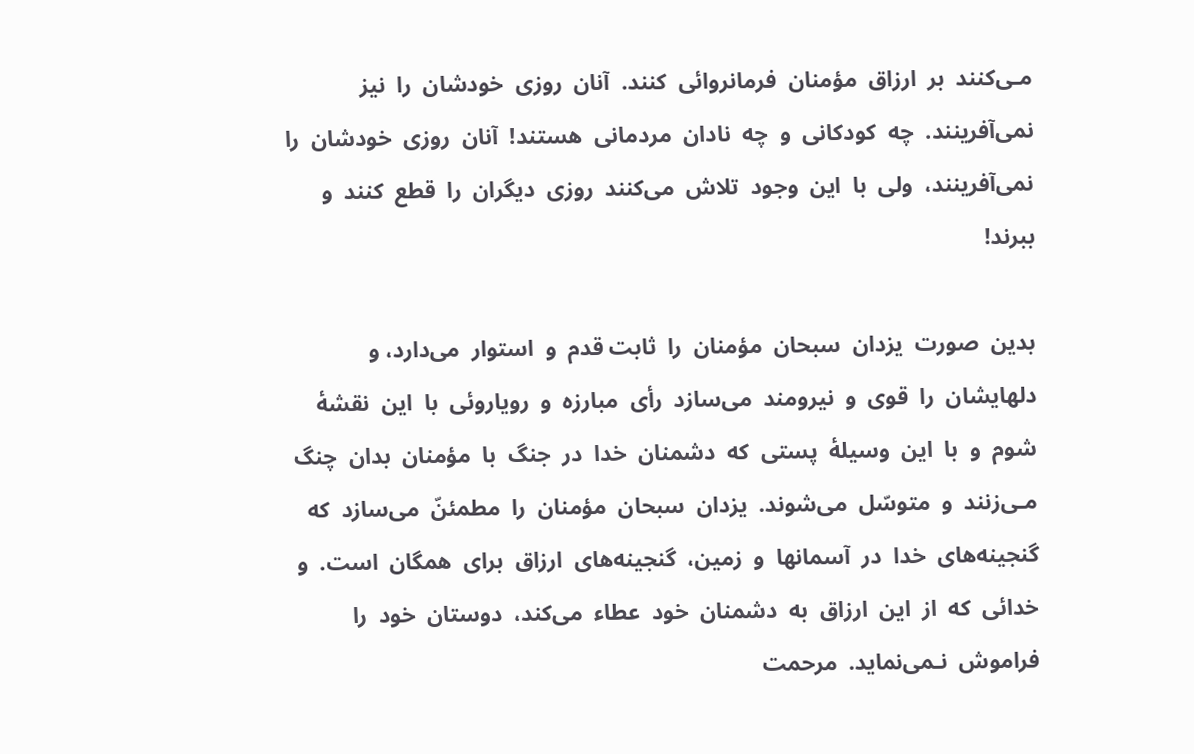مـی‌کنند  بر  ارزاق  مؤمنان  فرمانروائی‌  کنند.  آنان  روزی  خودشان  را  نیز  نمی‌آفرینند.  چه  کودکانی  و  چه  نادان  مردمانی  هستند!  آنان  روزی  خودشان  را  نمی‌آفرینند،  ولی  با  این  وجود  تلاش  می‌کنند  روزی  دیگران  را  قطع‌  کنند  و  ببرند!

بدین  صورت  یزدان  سبحان  مؤمنان  را  ثابت ‌قدم  و  استوار  می‌دارد، و  دلهایشان  را  قوی  و  نیرومند  می‌سازد  رأی  مبارزه  و  رویاروئی  با  این  نقشۀ  شوم  و  با  این  وسیلۀ  پستی‌  که  دشمنان  خدا  در  جنگ  با  مؤمنان  بدان  چنگ  مـی‌زنند  و  متوسّل  می‌شوند.  یزدان  سبحان  مؤمنان  را  مطمئنّ  می‌‌سازد  که‌  گنجینه‌های  خدا  در  آسمانها  و  زمین‌،‌  گنجینه‌های  ارزاق  برای  همگان  است‌.  و  خدائی‌  که  از  این  ارزاق  به  دشمنان  خود  عطاء  می‌کند،  دوستان  خود  را  فراموش  نـمی‌نماید.  مرحمت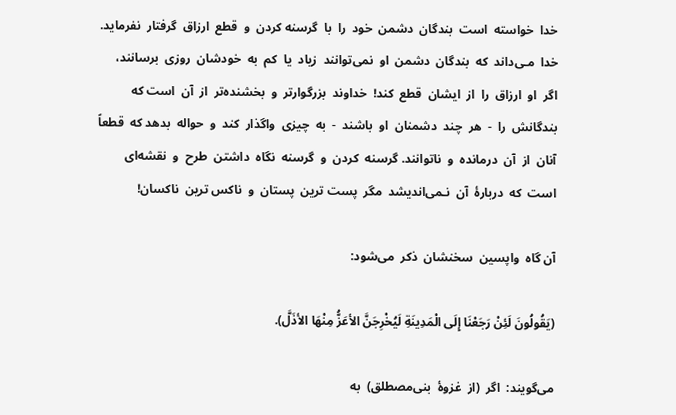خدا  خو‌استه  است  بندگان  دشمن  خود  را  با  گرسنه ‌کردن  و  قطع  ارزاق  ‌گرفتار  نفرماید.  خدا  مـی‌داند  ‌که  بندگان  دشمن  او  نمی‌توانند  زیاد  یا  کم  به  خودشان  روزی  برسانند،  اگر  او  ارزاق  را  از  ایشان  قطع‌  کند!  خداوند  بزرگوارتر  و  بخشنده‌تر  از  آن  است‌ که  بندگانش  را  -  هر  چند  دشمنان  او  باشند  -  به  چیزی  ‌واگذار  کند  و  حو‌اله  بدهد که  قطعاً  آنان  از  آن  درمانده  و  ناتوانند. گرسنه  کردن  و  گرسنه  نگاه  داشتن  طرح  و  نقشه‌ای  است‌  که  دربارۀ  آن  نـمی‌اندیشد  مگر  پست ‌ترین  پستان  و  ناکس‌ ترین  ناکسان‌!

آن گاه  واپسین  سخنشان  ذکر  می‌شود:

(يَقُولُونَ لَئِنْ رَجَعْنَا إِلَى الْمَدِينَةِ لَيُخْرِجَنَّ الأعَزُّ مِنْهَا الأذَلَّ).

می‌گویند:  اگر  (از  غزوۀ  بنی‌مصطلق‌)  به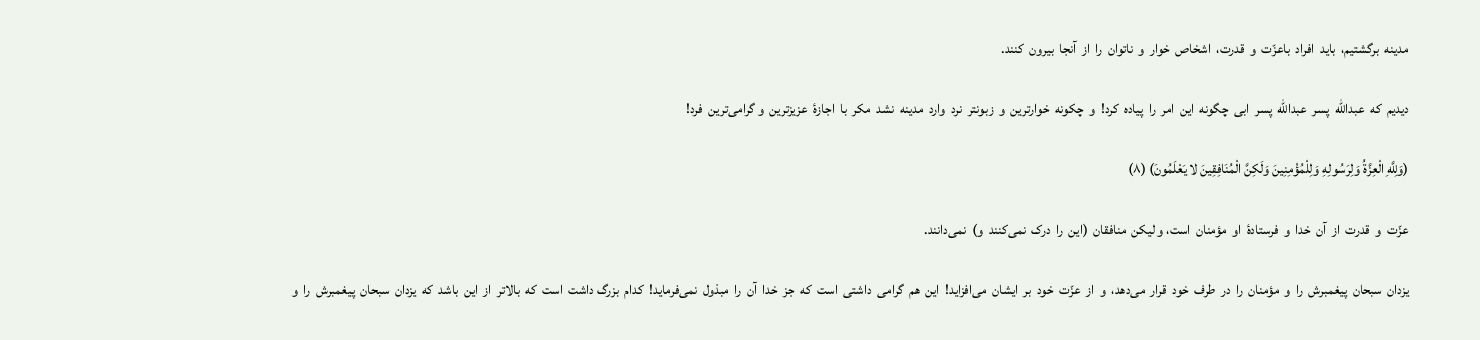مدینه  برگشتیم،  باید  افراد  باعزّت  و  قدرت‌،  اشخاص  خوار  و  ناتوان  را  از  آنجا  بیرون‌  کنند.

دیدیم  ‌که  عبدالله  پسر  عبدالله  پسر  ابی  چگونه  این  امر  را  پیاده‌  کرد!  و  چکونه  خوارترین  و  زبونتر  نرد  وارد  مدینه  نشد  مکر  با  اجازۀ  عزیزترین  و گرامی‌ترین  فرد!

(وَلِلَّهِ الْعِزَّةُ وَلِرَسُولِهِ وَلِلْمُؤْمِنِينَ وَلَكِنَّ الْمُنَافِقِينَ لا يَعْلَمُونَ) (٨)

عزّت  و  قدرت  از  آن  خدا  و  فرستادۀ  او  مؤمنان  است‌، و لیکن  منافقان  (این  را  درک  نمی‌کنند  و)  نمی‌دانند.

یزدان  سبحان  پیغمبرش  را  و  مؤمنان  را  در  طرف  خود  قرار  می‌دهد،  و  از  عزّت  خود  بر  ایشان  می‌افزاید!  این  هم‌  گرامی  داشتی  است‌  که  جز  خدا  آن  را  مبذول  نمی‌فرماید!  کدام  بزرگ داشت  است  که  بالاتر  از  این  باشد  که  یزدان  سبحان  پیغمبرش  را  و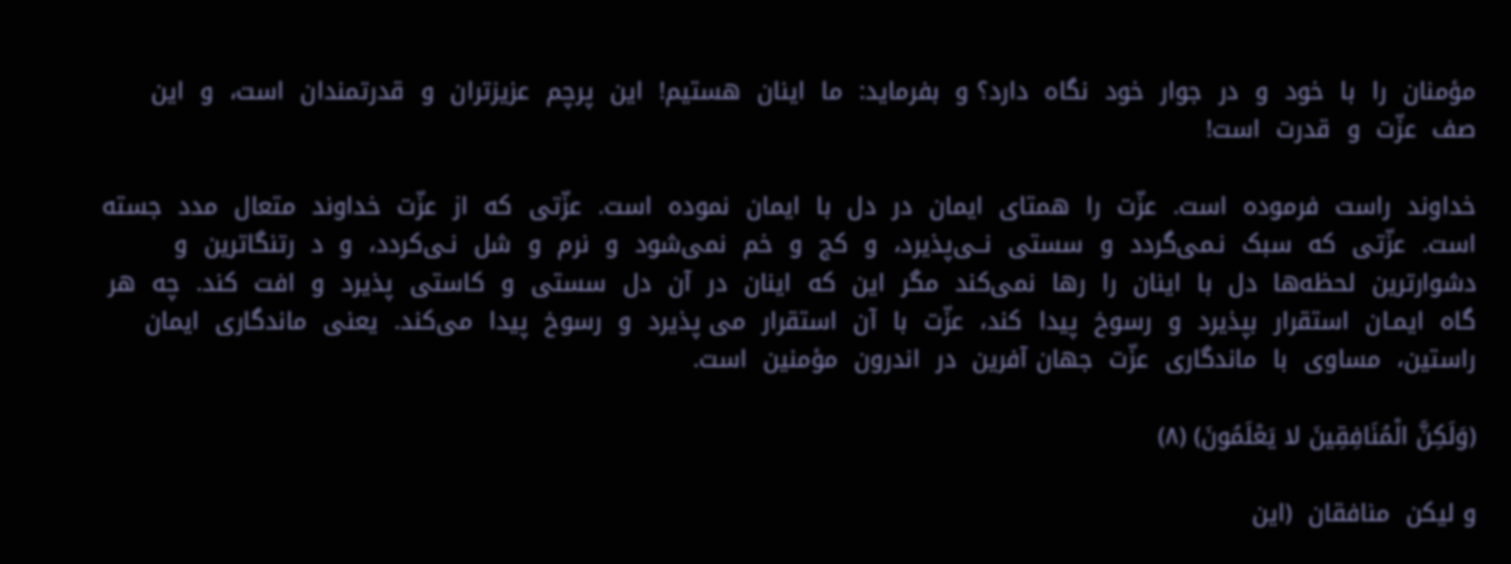مؤمنان  را  با  خود  و  در  جو‌ار  خود  نگاه  دارد؟ و  بفرماید:  ما  اینان  هستیم‌!  این  پرچم  عزیزتران  و  قدرتمندان  است‌،  و  این  صف  عزّت  و  قدرت  است‌!

خداوند  راست  فرموده  است‌.  عزّت  را  همتای  ایمان  در  دل  با  ایمان  نمو‌ده  است‌.  عزّتی  ‌که  از  عزّت  خد‌اوند  متعال  مدد  جسته  است‌.  عزّتی‌  که  سبک  نـمی‌گردد  و  سستی  نــی‌پذیرد،  و  کج  و  خم  نمی‌شود  و  نرم  و  شل  نـی‌کردد،  و  د  رتنگاترین  و  دشوارترین  لحظه‌ها  دل  با  اینان  را  رها  نمی‌کند  مگر  این  ‌که  اینان  در  آن  دل  سستی  و  کاستی  پذیرد  و  افت  ‌کند.  چه  هر گاه  ایمـان  استقرار  بپذیرد  و  رسوخ  پیدا  کند،  عزّت  با  آن  استقرار  می پذیرد  و  رسوخ  پیدا  می‌کند.  یعنی  ماندگاری  ایمان  راستین‌،  مساوی  با  ماندگاری  عزّت  جهان ‌آفرین  در  اندرون  مؤمنین  است‌.

(وَلَكِنَّ الْمُنَافِقِينَ لا يَعْلَمُونَ) (٨)

و لیکن  منافقان  (این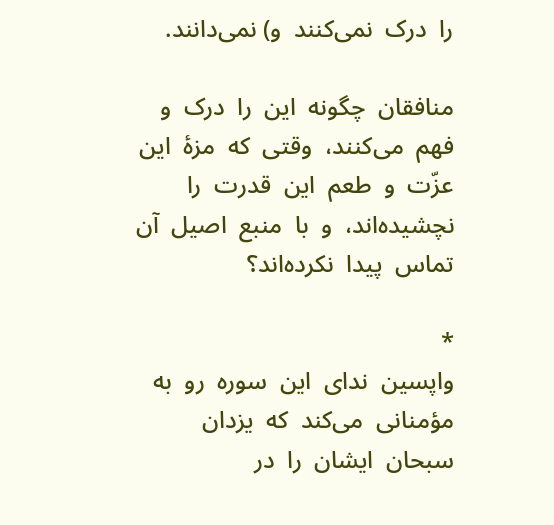را  درک  نمی‌کنند  و) نمی‌دانند.

منافقان  چگونه  این  را  درک  و  فهم‌  می‌کنند،  وقتی  ‌که  مزۀ  این  عزّت  و  طعم  این  قدرت  را  نچشیده‌اند‌،  و  با  منبع  اصیل  آن  تماس  پیدا  نکرده‌اند؟

*
واپسین  ندای  این  سوره  رو  به  مؤمنانی  می‌کند  که  یزدان  سبحان  ایشان  را  در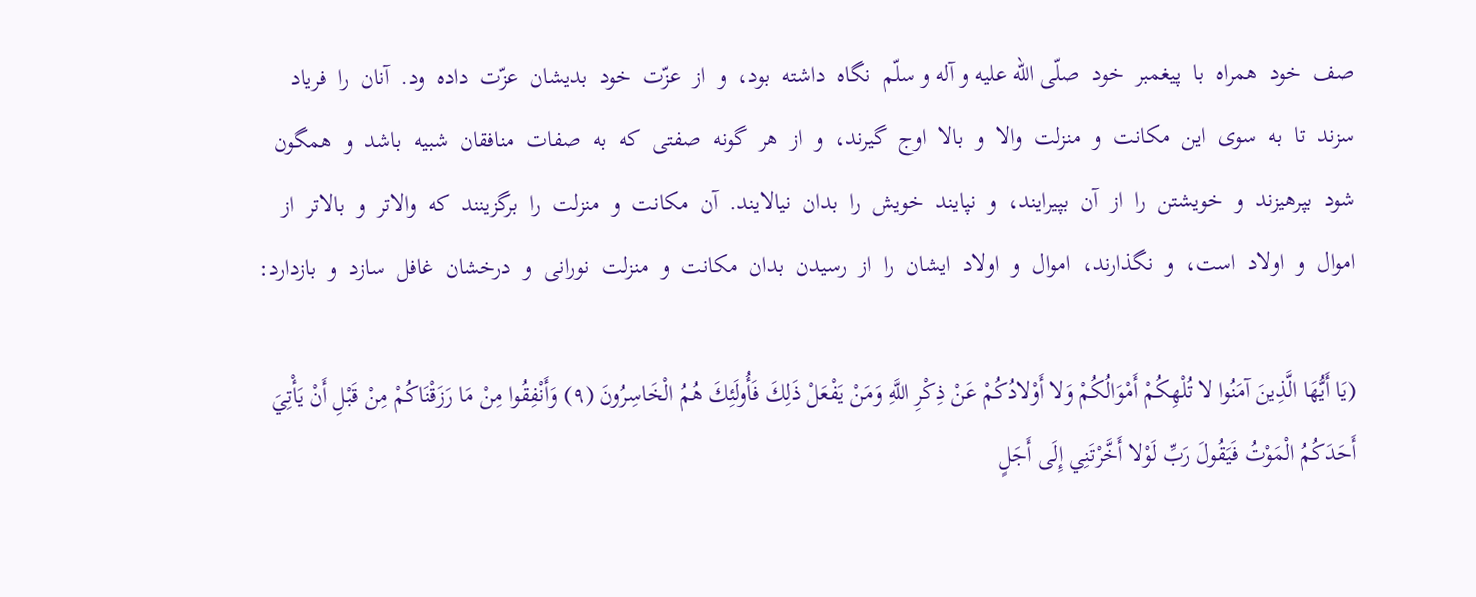صف  خو‌د  همراه  با  پیغمبر  خو‌د  صلّی الله علیه و آله و سلّم  ‌نگاه  داشته  بود،  و  از  عزّت  خود  بدیشان  عزّت  داده  ود.  آنان  را  فریاد  سزند  تا  به  سوی  این  مکانت  و  منزلت  والا  و  بالا  اوج  گیرند،  و  از  هر  گو‌نه  صفتی‌  که  به  صفات  منافقان  شبیه  باشد  و  همگون  شود  بپرهیزند  و  خویشتن  را  از  آن  بپیرایند،  و  نپایند  خویش  را  بدان  نیالایند.  آن  مکانت  و  منزلت  را  برگزینند  که  والاتر  و  بالاتر  از  اموال  و  اولاد  است‌،  و  نگذ‌ارند،  اموال  و  اولاد  ایشان  را  از  رسیدن  بدان  مکانت  و  منزلت  نورانی  و  درخشان  غافل  سازد  و  بازدارد:

(يَا أَيُّهَا الَّذِينَ آمَنُوا لا تُلْهِكُمْ أَمْوَالُكُمْ وَلا أَوْلادُكُمْ عَنْ ذِكْرِ اللَّهِ وَمَنْ يَفْعَلْ ذَلِكَ فَأُولَئِكَ هُمُ الْخَاسِرُونَ (٩) وَأَنْفِقُوا مِنْ مَا رَزَقْنَاكُمْ مِنْ قَبْلِ أَنْ يَأْتِيَ أَحَدَكُمُ الْمَوْتُ فَيَقُولَ رَبِّ لَوْلا أَخَّرْتَنِي إِلَى أَجَلٍ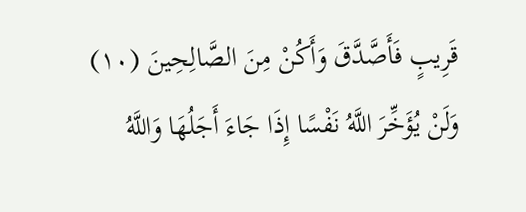قَرِيبٍ فَأَصَّدَّقَ وَأَكُنْ مِنَ الصَّالِحِينَ (١٠) وَلَنْ يُؤَخِّرَ اللَّهُ نَفْسًا إِذَا جَاءَ أَجَلُهَا وَاللَّهُ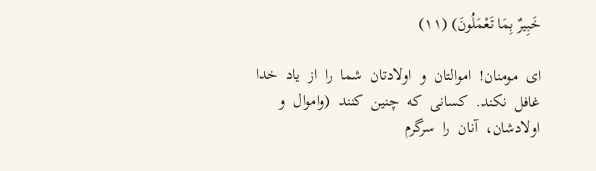خَبِيرٌ بِمَا تَعْمَلُونَ) (١١)

ای  مومنان‌!  اموالتان  و  اولادتان  شما  را  از  یاد  خدا  غافل  نکند.  کسانی  که  چنین  کنند  (واموال  و  اولادشان‌،  آنان  را  سرگرم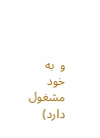و  به  خود  مشغول  دارد)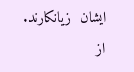ایشان  زیانکارند.  از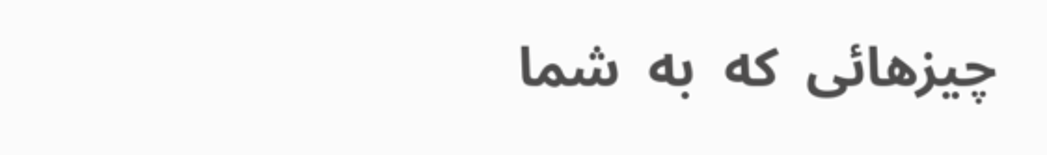چیزهائی  که  به  شما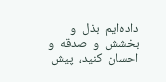داده‌ایم  بذل  و  بخشش  و  صدقه  و  احسان  کنید،  پیش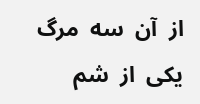از  آن  سه  مرگ  یکی  از  شم